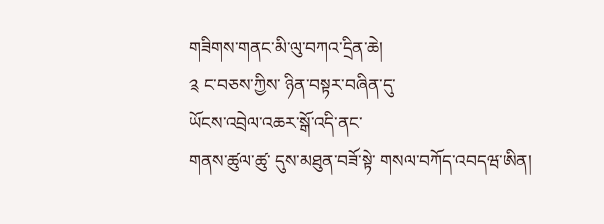གཟིགས་གནང་མི་ལུ་བཀའ་དྲིན་ཆེ།
༉ ང་བཅས་ཀྱིས་ ཉིན་བསྟར་བཞིན་དུ་
ཡོངས་འབྲེལ་འཆར་སྒོ་འདི་ནང་
གནས་ཚུལ་ཚུ་ དུས་མཐུན་བཟོ་སྟེ་ གསལ་བཀོད་འབདཝ་ཨིན།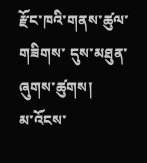རྫོང་ཁའི་གནས་ཚུལ་གཟིགས་ དུས་མཐུན་ཞུགས་ཚུགས།
མ་འོངས་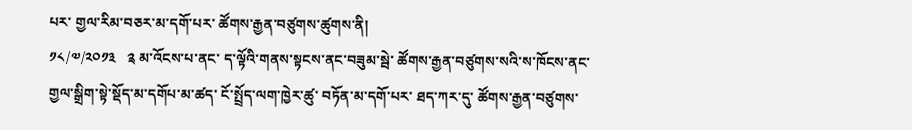པར་ གྱལ་རིམ་བཅར་མ་དགོ་པར་ ཚོགས་རྒྱན་བཙུགས་ཚུགས་ནི།
༡༨/༧/༢༠༡༣   ༉ མ་འོངས་པ་ནང་ ད་ལྟོའི་གནས་སྟངས་ནང་བཟུམ་སྦེ་ ཚོགས་རྒྱན་བཙུགས་སའི་ས་ཁོངས་ནང་ གྱལ་སྒྲིག་སྟེ་སྡོད་མ་དགོཔ་མ་ཚད་ ངོ་སྤྲོད་ལག་ཁྱེར་ཚུ་ བཏོན་མ་དགོ་པར་ ཐད་ཀར་དུ་ ཚོགས་རྒྱན་བཙུགས་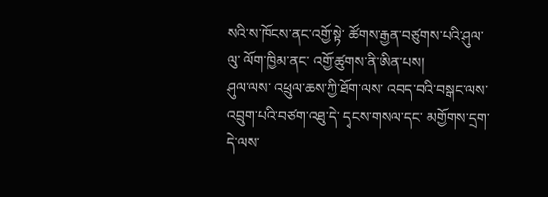སའི་ས་ཁོངས་ནང་འགྱོ་སྟེ་ ཚོགས་རྒྱན་བཙུགས་པའི་ཤུལ་ལུ་ ལོག་ཁྱིམ་ནང་ འགྱོ་ཚུགས་ནི་ཨིན་པས།
ཤུལ་ལས་ འཕྲུལ་ཆས་ཀྱི་ཐོག་ལས་ འབད་བའི་བསྒང་ལས་ འབྲུག་པའི་བཙག་འཐུ་དེ་ དྭངས་གསལ་དང་ མགྱོགས་དྲག་ དེ་ལས་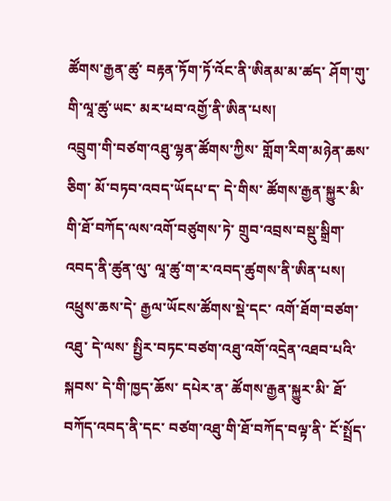ཚོགས་རྒྱན་ཚུ་ བརྟན་ཏོག་ཏོ་འོང་ནི་ཨིནམ་མ་ཚད་ ཤོག་གུ་གི་ལཱ་ཚུ་ཡང་ མར་ཕབ་འགྱོ་ནི་ཨིན་པས།
འབྲུག་གི་བཙག་འཐུ་ལྷན་ཚོགས་ཀྱིས་ གློག་རིག་མཉེན་ཆས་ཅིག་ མོ་བཏབ་འབད་ཡོདཔ་ད་ དེ་གིས་ ཚོགས་རྒྱན་སྐྱུར་མི་གི་ཐོ་བཀོད་ལས་འགོ་བཙུགས་ཏེ་ གྲུབ་འབྲས་བསྡུ་སྒྲིག་འབད་ནི་ཚུན་ལུ་ ལཱ་ཚུ་ག་ར་འབད་ཚུགས་ནི་ཨིན་པས།
འཕྲུས་ཆས་དེ་ རྒྱལ་ཡོངས་ཚོགས་སྡེ་དང་ འགོ་ཐོག་བཙག་འཐུ་ དེ་ལས་ སྤྱིར་བཏང་བཙག་འཐུ་འགོ་འདྲེན་འཐབ་པའི་སྐབས་ དེ་གི་ཁྱད་ཆོས་ དཔེར་ན་ ཚོགས་རྒྱན་སྐྱུར་མི་ ཐོ་བཀོད་འབད་ནི་དང་ བཙག་འཐུ་གི་ཐོ་བཀོད་བལྟ་ནི་ ངོ་སྤྲོད་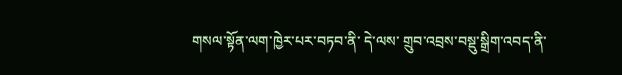གསལ་སྟོན་ལག་ཁྱེར་པར་བཏབ་ནི་ དེ་ལས་ གྲུབ་འབྲས་བསྡུ་སྒྲིག་འབད་ནི་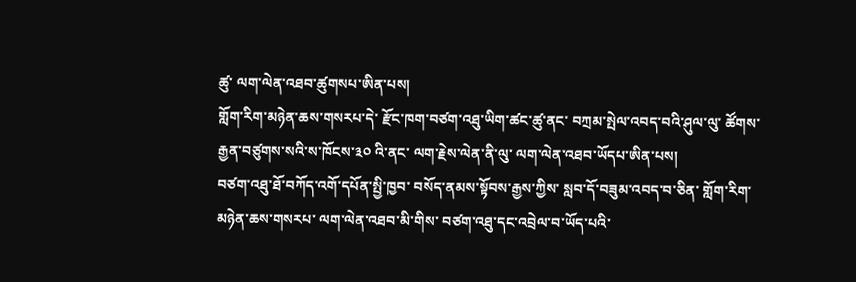ཚུ་ ལག་ལེན་འཐབ་ཚུགསཔ་ཨིན་པས།
གློག་རིག་མཉེན་ཆས་གསརཔ་དེ་ རྫོང་ཁག་བཙག་འཐུ་ཡིག་ཚང་ཚུ་ནང་ བཀྲམ་སྤེལ་འབད་བའི་ཤུལ་ལུ་ ཚོགས་རྒྱན་བཙུགས་སའི་ས་ཁོངས་༣༠ འི་ནང་ ལག་རྗེས་ལེན་ནི་ལུ་ ལག་ལེན་འཐབ་ཡོདཔ་ཨིན་པས།
བཙག་འཐུ་ཐོ་བཀོད་འགོ་དཔོན་སྤྱི་ཁྱབ་ བསོད་ནམས་སྟོབས་རྒྱས་ཀྱིས་ སླབ་དོ་བཟུམ་འབད་བ་ཅིན་ གློག་རིག་མཉེན་ཆས་གསརཔ་ ལག་ལེན་འཐབ་མི་གིས་ བཙག་འཐུ་དང་འབྲེལ་བ་ཡོད་པའི་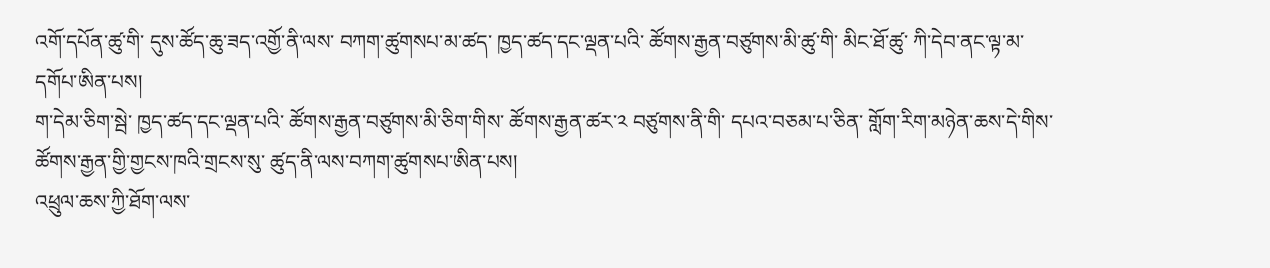འགོ་དཔོན་ཚུ་གི་ དུས་ཚོད་ཆུ་ཟད་འགྱོ་ནི་ལས་ བཀག་ཚུགསཔ་མ་ཚད་ ཁྱད་ཚད་དང་ལྡན་པའི་ ཚོགས་རྒྱན་བཙུགས་མི་ཚུ་གི་ མིང་ཐོ་ཚུ་ ཀི་དེབ་ནང་ལྟ་མ་དགོཔ་ཨིན་པས།
ག་དེམ་ཅིག་སྦེ་ ཁྱད་ཚད་དང་ལྡན་པའི་ ཚོགས་རྒྱན་བཙུགས་མི་ཅིག་གིས་ ཚོགས་རྒྱན་ཚར་༢ བཙུགས་ནི་གི་ དཔའ་བཅམ་པ་ཅིན་ གློག་རིག་མཉེན་ཆས་དེ་གིས་ ཚོགས་རྒྱན་གྱི་གྱངས་ཁའི་གྲངས་སུ་ ཚུད་ནི་ལས་བཀག་ཚུགསཔ་ཨིན་པས།
འཕྲུལ་ཆས་ཀྱི་ཐོག་ལས་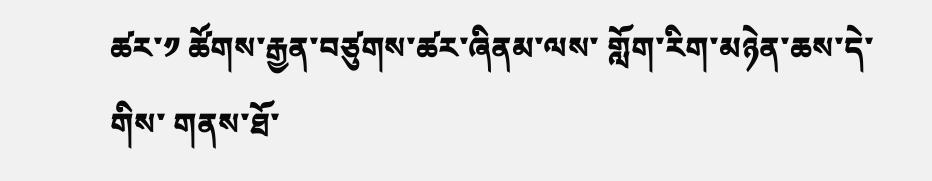ཚར་༡ ཚོགས་རྒྱན་བཙུགས་ཚར་ཞིནམ་ལས་ གློག་རིག་མཉེན་ཆས་དེ་གིས་ གནས་ཐོ་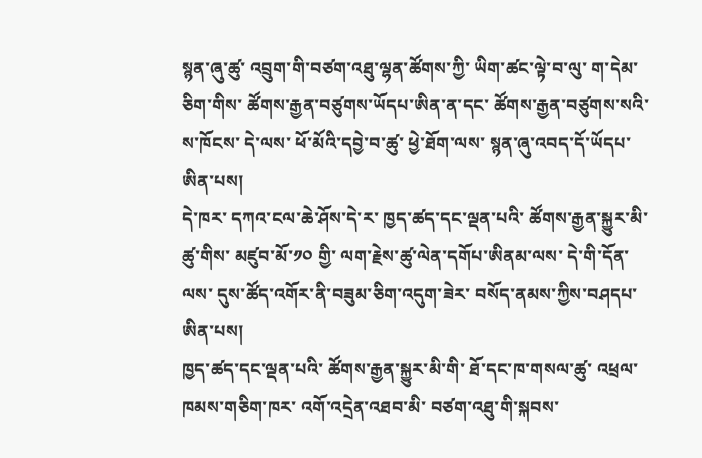སྙན་ཞུ་ཚུ་ འབྲུག་གི་བཙག་འཐུ་ལྷན་ཚོགས་ཀྱི་ ཡིག་ཚང་ལྟེ་བ་ལུ་ ག་དེམ་ཅིག་གིས་ ཚོགས་རྒྱན་བཙུགས་ཡོདཔ་ཨིན་ན་དང་ ཚོགས་རྒྱན་བཙུགས་སའི་ས་ཁོངས་ དེ་ལས་ ཕོ་མོའི་དབྱེ་བ་ཚུ་ ཕྱེ་ཐོག་ལས་ སྙན་ཞུ་འབད་དོ་ཡོདཔ་ཨིན་པས།
དེ་ཁར་ དཀའ་ངལ་ཆེ་ཤོས་དེ་ར་ ཁྱད་ཚད་དང་ལྡན་པའི་ ཚོགས་རྒྱན་སྐྱུར་མི་ཚུ་གིས་ མཛུབ་མོ་༡༠ གྱི་ ལག་རྗེས་ཚུ་ལེན་དགོཔ་ཨིནམ་ལས་ དེ་གི་དོན་ལས་ དུས་ཚོད་འགོར་ནི་བཟུམ་ཅིག་འདུག་ཟེར་ བསོད་ནམས་ཀྱིས་བཤདཔ་ཨིན་པས།
ཁྱད་ཚད་དང་ལྡན་པའི་ ཚོགས་རྒྱན་སྐྱུར་མི་གི་ ཐོ་དང་ཁ་གསལ་ཚུ་ འཕྲལ་ཁམས་གཅིག་ཁར་ འགོ་འདྲེན་འཐབ་མི་ བཙག་འཐུ་གི་སྐབས་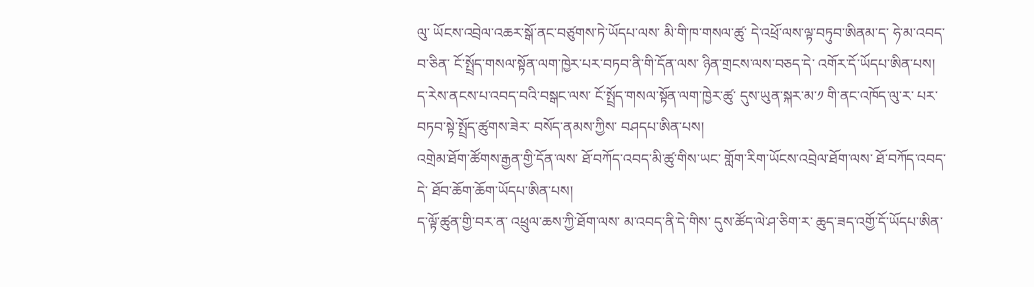ལུ་ ཡོངས་འབྲེལ་འཆར་སྒོ་ནང་བཙུགས་ཏེ་ཡོདཔ་ལས་ མི་གི་ཁ་གསལ་ཚུ་ དེ་འཕྲོ་ལས་ལྟ་བཏུབ་ཨིནམ་ད་ ཧེ་མ་འབད་བ་ཅིན་ ངོ་སྤྲོད་གསལ་སྟོན་ལག་ཁྱེར་པར་བཏབ་ནི་གི་དོན་ལས་ ཉིན་གྲངས་ལས་བཅད་དེ་ འགོར་དོ་ཡོདཔ་ཨིན་པས།
ད་རེས་ནངས་པ་འབད་བའི་བསྒང་ལས་ ངོ་སྤྲོད་གསལ་སྟོན་ལག་ཁྱེར་ཚུ་ དུས་ཡུན་སྐར་མ་༡ གི་ནང་འཁོད་ལུ་ར་ པར་བཏབ་སྟེ་སྤྲོད་ཚུགས་ཟེར་ བསོད་ནམས་ཀྱིས་ བཤདཔ་ཨིན་པས།
འགྲེམ་ཐོག་ཚོགས་རྒྱན་གྱི་དོན་ལས་ ཐོ་བཀོད་འབད་མི་ཚུ་གིས་ཡང་ གློག་རིག་ཡོངས་འབྲེལ་ཐོག་ལས་ ཐོ་བཀོད་འབད་དེ་ ཐོབ་ཆོག་ཆོག་ཡོདཔ་ཨིན་པས།
ད་ལྟོ་ཚུན་གྱི་བར་ན་ འཕྲུལ་ཆས་ཀྱི་ཐོག་ལས་ མ་འབད་ནི་དེ་གིས་ དུས་ཚོད་ལེ་ཤ་ཅིག་ར་ ཆུད་ཟད་འགྱོ་དོ་ཡོདཔ་ཨིན་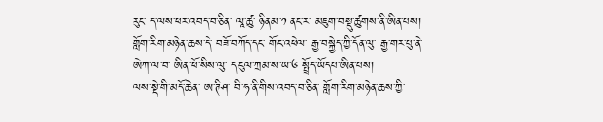རུང་ ད་ལས་ཕར་འབད་བ་ཅིན་ ལཱ་ཚུ་ ཉིནམ་༡ ནང་ར་ མཇུག་བསྡུ་ཚུགས་ནི་ཨིན་པས།
གློག་རིག་མཉེན་ཆས་དེ་ བཟོ་བཀོད་དང་ གོང་འཕེལ་ རྒྱ་བསྐྱེད་ཀྱི་དོན་ལུ་ རྒྱ་གར་པུ་ནེ་ ཨེཀ་ལ་བ་ ཨིན་ཕོ་སིས་ལུ་ དངུལ་ཀྲམ་ས་ཡ་༦ སྤྲོད་ཡོདཔ་ཨིན་པས།
ལས་སྡེ་གི་མདོ་ཆེན་ ཨ་ཊིཤ་ བི་ཧ་ནི་གིས་འབད་བ་ཅིན་ གློག་རིག་མཉེན་ཆས་ཀྱི་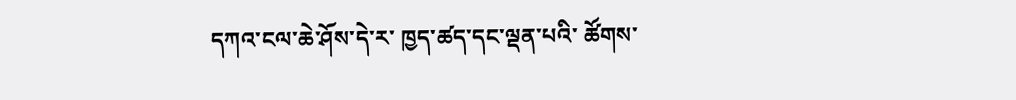དཀའ་ངལ་ཆེ་ཤོས་དེ་ར་ ཁྱད་ཚད་དང་ལྡན་པའི་ ཚོགས་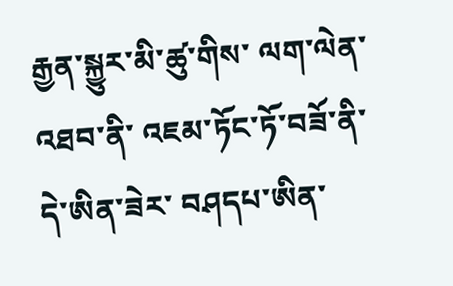རྒྱན་སྐྱུར་མི་ཚུ་གིས་ ལག་ལེན་འཐབ་ནི་ འཇམ་ཏོང་ཏོ་བཟོ་ནི་དེ་ཨིན་ཟེར་ བཤདཔ་ཨིན་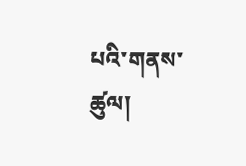པའི་གནས་ཚུལ།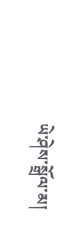ཡེ་ཤེས་སྒྲོལ་མ།